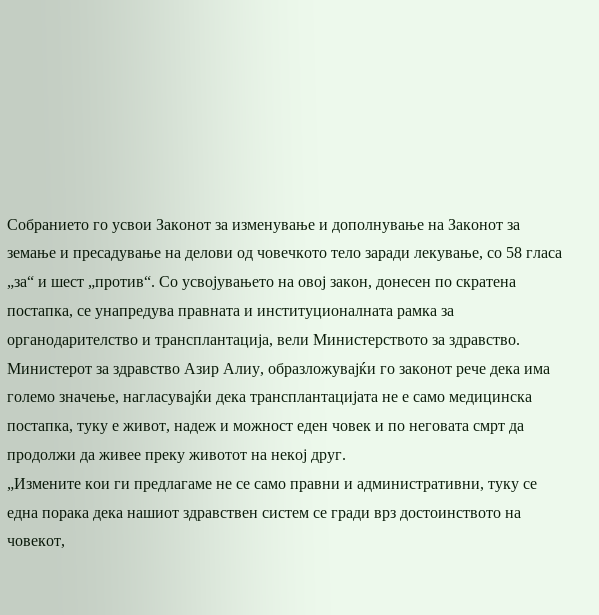Собранието го усвои Законот за изменување и дополнување на Законот за земање и пресадување на делови од човечкото тело заради лекување, со 58 гласа „за“ и шест „против“. Со усвојувањето на овој закон, донесен по скратена постапка, се унапредува правната и институционалната рамка за органодарителство и трансплантација, вели Министерството за здравство.
Министерот за здравство Азир Алиу, образложувајќи го законот рече дека има големо значење, нагласувајќи дека трансплантацијата не е само медицинска постапка, туку е живот, надеж и можност еден човек и по неговата смрт да продолжи да живее преку животот на некој друг.
„Измените кои ги предлагаме не се само правни и административни, туку се една порака дека нашиот здравствен систем се гради врз достоинството на човекот,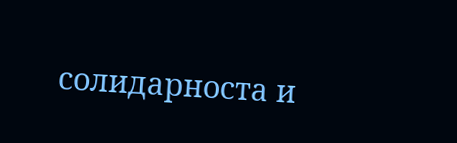солидарноста и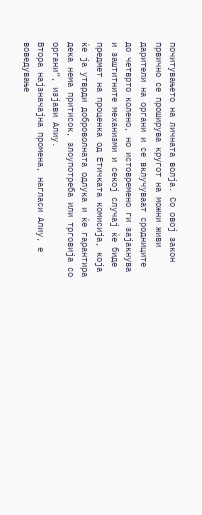почитувањето на личната волја. Со овој закон првично се проширува кругот на можни живи дарители на органи и се вклучуваат сродниците до четврто колено, но истовремено ги зајакнува и заштитните механизми и секој случај ќе биде предмет на проценка од Етичката комисија, која ќе ја утврди доброволната одлука и ќе гарантира дека нема притисок, злоупотреба или трговија со органи“, изјави Алиу.
Втора најзначајна промена, нагласи Алиу, е воведување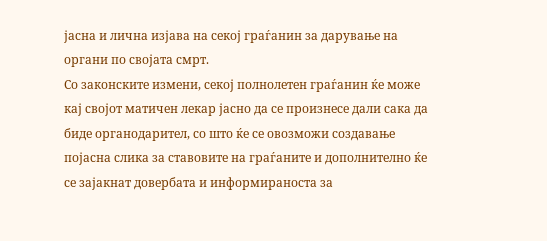јасна и лична изјава на секој граѓанин за дарување на органи по својата смрт.
Со законските измени, секој полнолетен граѓанин ќе може кај својот матичен лекар јасно да се произнесе дали сака да биде органодарител, со што ќе се овозможи создавање појасна слика за ставовите на граѓаните и дополнително ќе се зајакнат довербата и информираноста за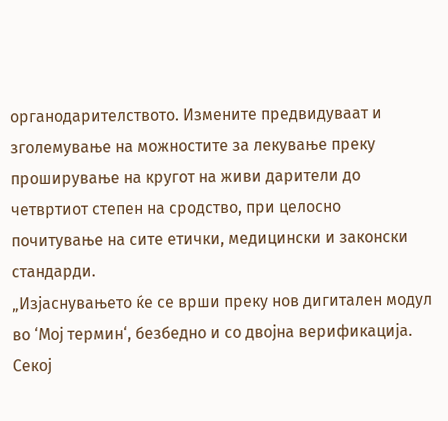органодарителството. Измените предвидуваат и зголемување на можностите за лекување преку проширување на кругот на живи дарители до четвртиот степен на сродство, при целосно почитување на сите етички, медицински и законски стандарди.
„Изјаснувањето ќе се врши преку нов дигитален модул во ‘Мој термин‘, безбедно и со двојна верификација. Секој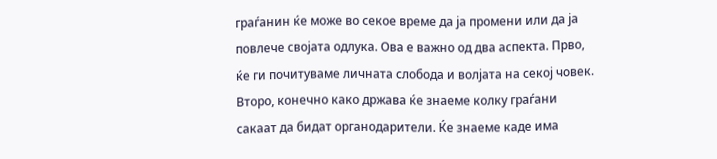граѓанин ќе може во секое време да ја промени или да ја повлече својата одлука. Ова е важно од два аспекта. Прво, ќе ги почитуваме личната слобода и волјата на секој човек. Второ, конечно како држава ќе знаеме колку граѓани сакаат да бидат органодарители. Ќе знаеме каде има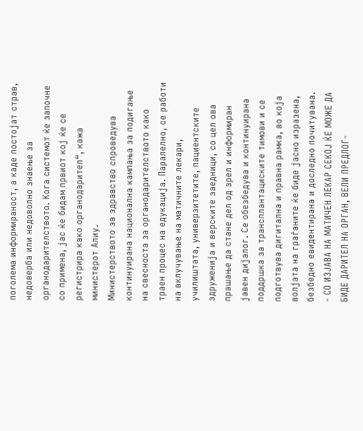поголема информираност, а каде постојат страв, недоверба или недоволно знаење за органодарителството. Кога системот ќе започне со примена, јас ќе бидам првиот кој ќе се регистрира како органодарител“, кажа министерот Алиу.
Министерството за здравство спроведува континуирана национална кампања за подигање на свесноста за органодарителството како траен процес на едукација. Паралелно, се работи на вклучување на матичните лекари, училиштата, универзитетите, пациентските здруженија и верските заедници, со цел ова прашање да стане дел од зрел и информиран јавен дијалог. Се обезбедува и континуирана поддршка за трансплантациските тимови и се подготвува дигитална и правна рамка, во која волјата на граѓаните ќе биде јасно изразена, безбедно евидентирана и доследно почитувана.
- СО ИЗЈАВА НА МАТИЧЕН ЛЕКАР СЕКОЈ ЌЕ МОЖЕ ДА БИДЕ ДАРИТЕЛ НА ОРГАН, ВЕЛИ ПРЕДЛОГ-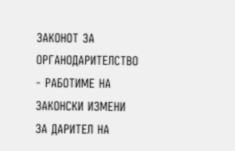ЗАКОНОТ ЗА ОРГАНОДАРИТЕЛСТВО
- РАБОТИМЕ НА ЗАКОНСКИ ИЗМЕНИ ЗА ДАРИТЕЛ НА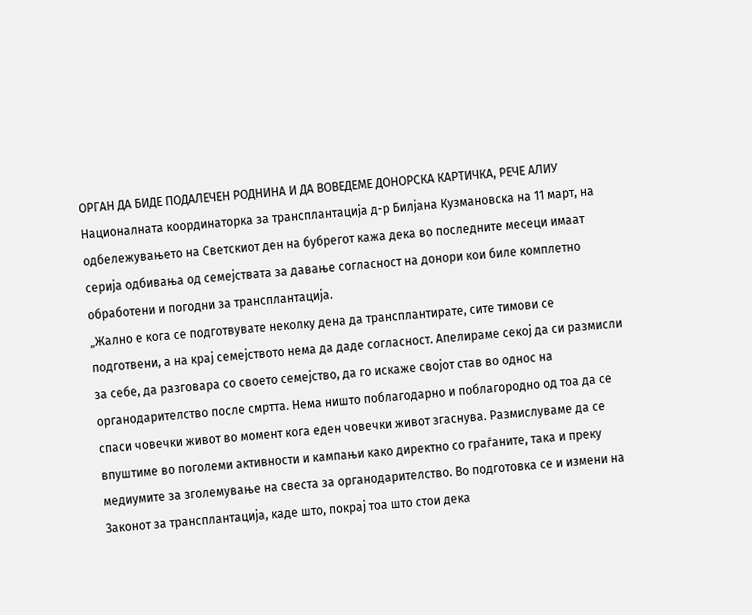ОРГАН ДА БИДЕ ПОДАЛЕЧЕН РОДНИНА И ДА ВОВЕДЕМЕ ДОНОРСКА КАРТИЧКА, РЕЧЕ АЛИУ
Националната координаторка за трансплантација д-р Билјана Кузмановска на 11 март, на одбележувањето на Светскиот ден на бубрегот кажа дека во последните месеци имаат серија одбивања од семејствата за давање согласност на донори кои биле комплетно обработени и погодни за трансплантација.
„Жално е кога се подготвувате неколку дена да трансплантирате, сите тимови се подготвени, а на крај семејството нема да даде согласност. Апелираме секој да си размисли за себе, да разговара со своето семејство, да го искаже својот став во однос на органодарителство после смртта. Нема ништо поблагодарно и поблагородно од тоа да се спаси човечки живот во момент кога еден човечки живот згаснува. Размислуваме да се впуштиме во поголеми активности и кампањи како директно со граѓаните, така и преку медиумите за зголемување на свеста за органодарителство. Во подготовка се и измени на Законот за трансплантација, каде што, покрај тоа што стои дека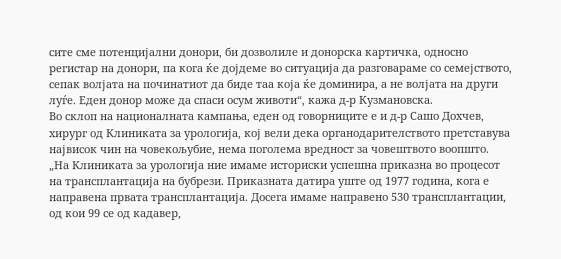сите сме потенцијални донори, би дозволиле и донорска картичка, односно регистар на донори, па кога ќе дојдеме во ситуација да разговараме со семејството, сепак волјата на починатиот да биде таа која ќе доминира, а не волјата на други луѓе. Еден донор може да спаси осум животи“, кажа д-р Кузмановска.
Во склоп на националната кампања, еден од говорниците е и д-р Сашо Дохчев, хирург од Клиниката за урологија, кој вели дека органодарителството претставува највисок чин на човекољубие, нема поголема вредност за човештвото воопшто.
„На Клиниката за урологија ние имаме историски успешна приказна во процесот на трансплантација на бубрези. Приказната датира уште од 1977 година, кога е направена првата трансплантација. Досега имаме направено 530 трансплантации, од кои 99 се од кадавер,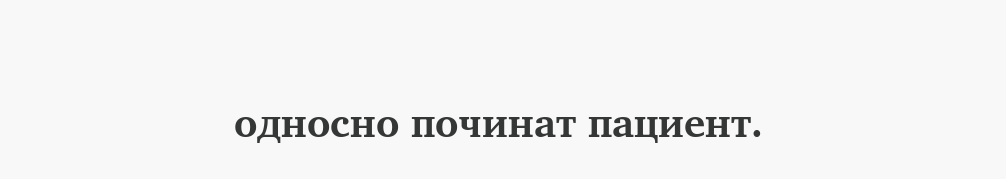односно починат пациент.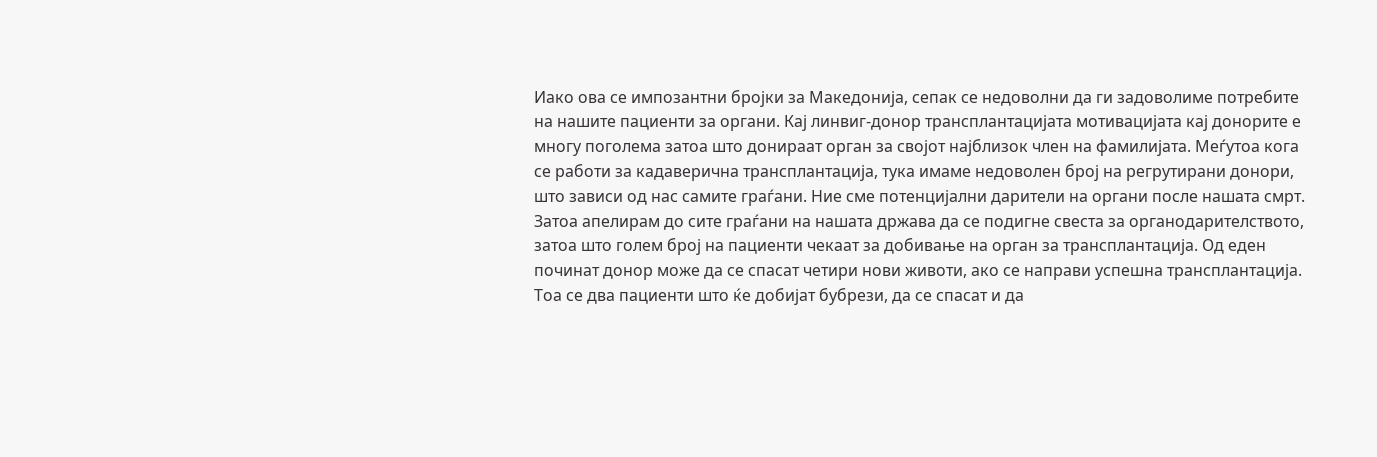Иако ова се импозантни бројки за Македонија, сепак се недоволни да ги задоволиме потребите на нашите пациенти за органи. Кај линвиг-донор трансплантацијата мотивацијата кај донорите е многу поголема затоа што донираат орган за својот најблизок член на фамилијата. Меѓутоа кога се работи за кадаверична трансплантација, тука имаме недоволен број на регрутирани донори, што зависи од нас самите граѓани. Ние сме потенцијални дарители на органи после нашата смрт. Затоа апелирам до сите граѓани на нашата држава да се подигне свеста за органодарителството, затоа што голем број на пациенти чекаат за добивање на орган за трансплантација. Од еден починат донор може да се спасат четири нови животи, ако се направи успешна трансплантација. Тоа се два пациенти што ќе добијат бубрези, да се спасат и да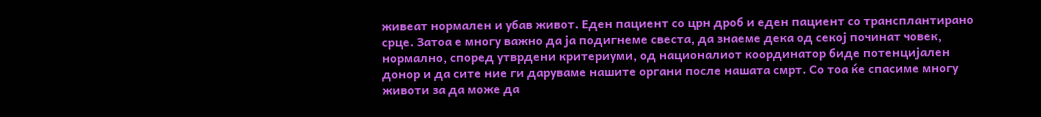живеат нормален и убав живот. Еден пациент со црн дроб и еден пациент со трансплантирано срце. Затоа е многу важно да ја подигнеме свеста, да знаеме дека од секој починат човек, нормално, според утврдени критериуми, од националиот координатор биде потенцијален донор и да сите ние ги даруваме нашите органи после нашата смрт. Со тоа ќе спасиме многу животи за да може да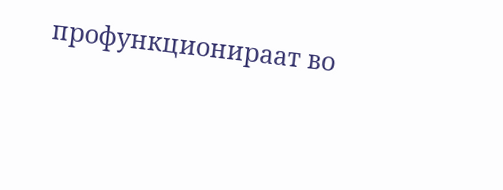профункционираат во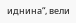иднина“, вели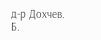д-р Дохчев.
Б.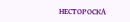НЕСТОРОСКА